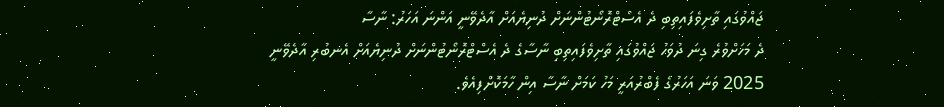ޖައްވުގައި ތާށިވެފައިތިބި ދެ އެސްޓްރޮނޯޓުންނަށް ދުނިޔެއަށް އާދެވޭނީ އަންނަ އަހަރު: ނާސާ
ދެ މަހަށްވުރެ ގިނަ ދުވަހު ޖައްވުގައި ތާށިވެފައިތިބި ނާސާގެ ދެ އެސްޓްރޮނޯޓުންނަށް ދުނިޔެއަށް އެނބުރި އާދެވޭނީ 2025 ވަނަ އަހަރުގެ ފެބްރުއަރީ މަހު ކަމަށް ނާސާ އިން ހާމަކޮށްފިއެވެ.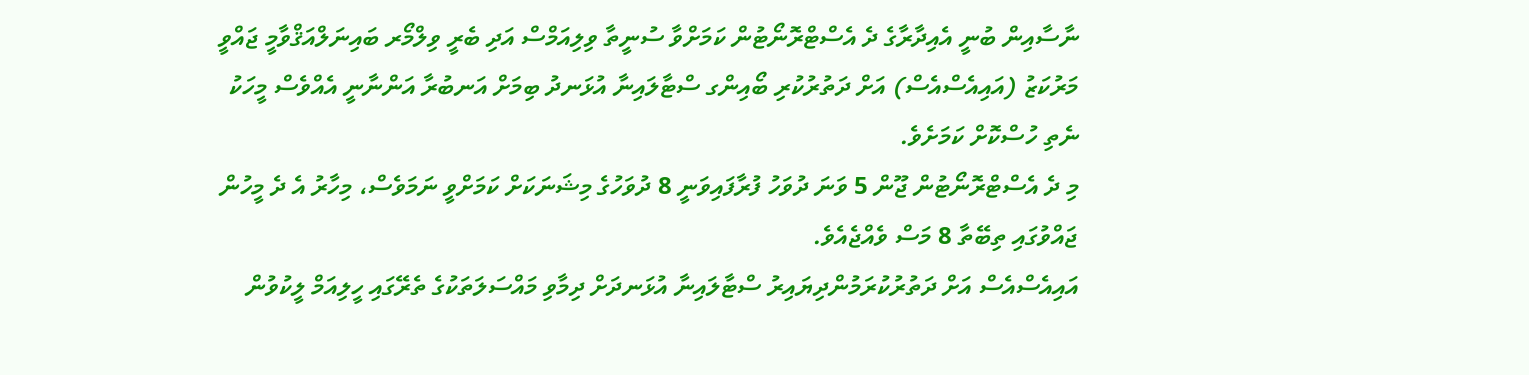ނާސާއިން ބުނީ އެއިދާރާގެ ދެ އެސްޓްރޮނޯޓުން ކަމަށްވާ ސުނީތާ ވިލިއަމްސް އަދި ބެރީ ވިލްމޯރ ބައިނަލްއަޤްވާމީ ޖައްވީ މަރުކަޒު (އައިއެސްއެސް) އަށް ދަތުރުކުރި ބޯއިންގ ސްޓާލައިނާ އުޅަނދު ބިމަށް އަނބުރާ އަންނާނީ އެއްވެސް މީހަކު ނެތި ހުސްކޮށް ކަމަށެވެ.
މި ދެ އެސްޓްރޮނޯޓުން ޖޫން 5 ވަނަ ދުވަހު ފުރާފައިވަނީ 8 ދުވަހުގެ މިޝަނަކަށް ކަމަށްވީ ނަމަވެސް، މިހާރު އެ ދެ މީހުން ޖައްވުގައި ތިބޭތާ 8 މަސް ވެއްޖެއެވެ.
އައިއެސްއެސް އަށް ދަތުރުކުރަމުންދިޔައިރު ސްޓާލައިނާ އުޅަނދަށް ދިމާވި މައްސަލަތަކުގެ ތެރޭގައި ހީލިއަމް ލީކުވުން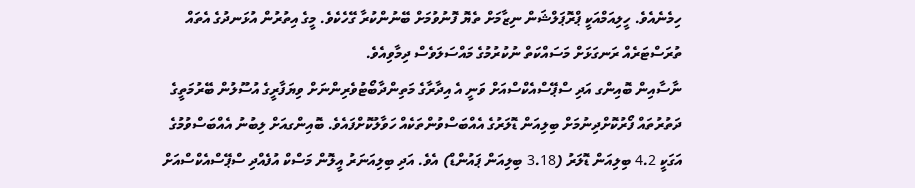ހިމެނެއެވެ. ހީލިއަމްއަކީ ޕްރޮޕަލްޝަން ނިޒާމަށް ތެޔޮ ފޮނުވުމަށް ބޭނުންކުރާ ގޭހެކެވެ. މީގެ އިތުރުން އުޅަނދުގެ އެތައް ތުރަސްޓަރެއް ރަނގަޅަށް މަސައްކަތް ނުކުރުމުގެ މައްސަލަވެސް ދިމާވިއެވެ.
ނާސާއިން ބޮއިންގ އަދި ސްޕޭސްއެކްސްއަށް ވަނީ އެ އިދާރާގެ މަތިންދާބޯޓުވެރިންނަށް ވިޔަފާރީގެ އުސޫލުން ބޭރުމަތީގެ ދަތުރުތައް ފޯރުކޮށްދިނުމަށް ބިލިއަން ޑޮލަރުގެ އެއްބަސްވުންތަކެއް ހަވާލުކޮށްފައެވެ. ބޮއިންގއަށް ލިބުނު އެއްބަސްވުމުގެ އަގަކީ 4.2 ބިލިއަން ޑޮލަރު (3.18 ބިލިއަން ޕައުންޑް) އެވެ. އަދި ބިލިއަނަރު އީލޮން މަސްކް އުފެއްދި ސްޕޭސްއެކްސްއަށް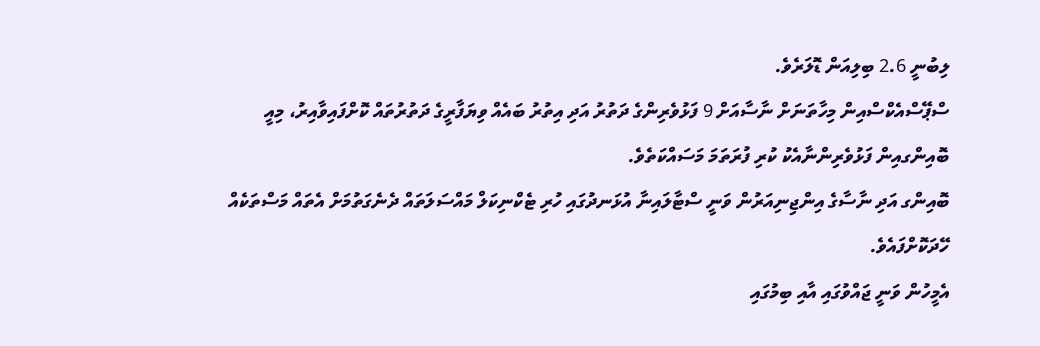ލިބުނީ 2.6 ބިލިއަން ޑޮލަރެވެ.
ސްޕޭސްއެކްސްއިން މިހާތަނަށް ނާސާއަށް 9 ފަޅުވެރިންގެ ދަތުރު އަދި އިތުރު ބައެއް ވިޔަފާރީގެ ދަތުރުތައް ކޮށްފައިވާއިރު، މިއީ ބޮއިންގއިން ފަޅުވެރިންނާއެކު ކުރި ފުރަތަމަ މަސައްކަތެވެ.
ބޮއިންގ އަދި ނާސާގެ އިންޖިނިއަރުން ވަނީ ސްޓާލައިނާ އުޅަނދުގައި ހުރި ޓެކްނިކަލް މައްސަލަތައް ދެނެގަތުމަށް އެތައް މަސްތަކެއް ހޭދަކޮށްފައެވެ.
އެމީހުން ވަނީ ޖައްވުގައި އާއި ބިމުގައި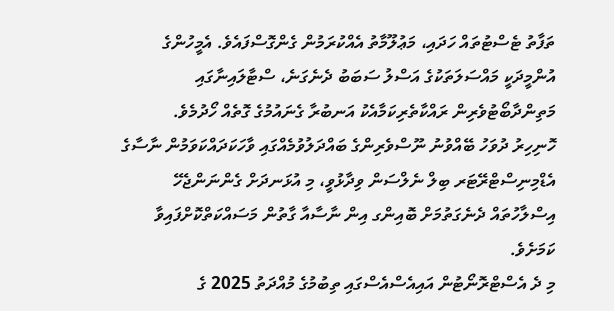ތަފާތު ޓެސްޓުތައް ހަދައި، މަޢުލޫމާތު އެއްކުރަމުން ގެންގޮސްފައެވެ. އެމީހުންގެ އުންމީދަކީ މައްސަލަތަކުގެ އަސްލު ސަބަބު ދެނެގަނެ، ސްޓާލައިނާގައި މަތިންދާބޯޓުވެރިން ރައްކާތެރިކަމާއެކު އަނބުރާ ގެނައުމުގެ ގޮތެއް ހޯދުމެވެ.
ހޮނިހިރު ދުވަހު ބޭއްވުނު ނޫސްވެރިންގެ ބައްދަލުވުމެއްގައި ވާހަކަދައްކަވަމުން ނާސާގެ އެޑްމިނިސްޓްރޭޓަރ ބިލް ނެލްސަން ވިދާޅުވީ، މި އުޅަނދަށް ގެންނަންޖެހޭ އިސްލާހުތައް ދެނެގަތުމަށް ބޮއިންގ އިން ނާސާއާ ގާތުން މަސައްކަތްކޮށްފައިވާ ކަމަށެވެ.
މި ދެ އެސްޓްރޮނޯޓުން އައިއެސްއެސްގައި ތިބުމުގެ މުއްދަތު 2025 ގެ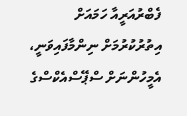ފެބްރުއަރީއާ ހަމައަށް އިތުރުކުރުމަށް ނިންމާފައިވަނީ، އެމީހުންނަށް ސްޕޭސްއެކްސްގެ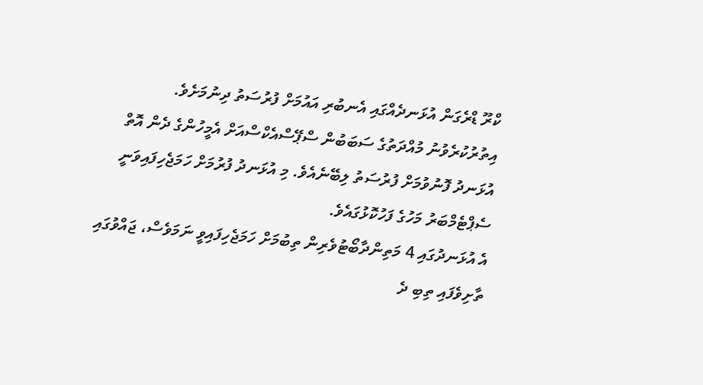ކްރޫ ޑްރެގަން އުޅަނދެއްގައި އެނބުރި އައުމަށް ފުރުސަތު ދިނުމަށެވެ.
އިތުރުކުރެވުނު މުއްދަތުގެ ސަބަބުން ސްޕޭސްއެކްސްއަށް އެމީހުންގެ ދެން އޮތް އުޅަނދު ފޮނުވުމަށް ފުރުސަތު ލިބޭނެއެވެ. މި އުޅަނދު ފުރުމަށް ހަމަޖެހިފައިވަނީ ސެޕްޓެމްބަރު މަހުގެ ފަހުކޮޅުގައެވެ.
އެ އުޅަނދުގައި 4 މަތިންދާބޯޓުވެރިން ތިބުމަށް ހަމަޖެހިފައިވީ ނަމަވެސް، ޖައްވުގައި ތާށިވެފައި ތިބި ދެ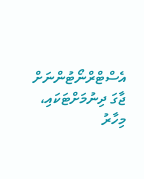އެސްޓްރްނޯޓުންނަށް ޖާގަ ދިނުމަށްޓަކައި، މިހާރު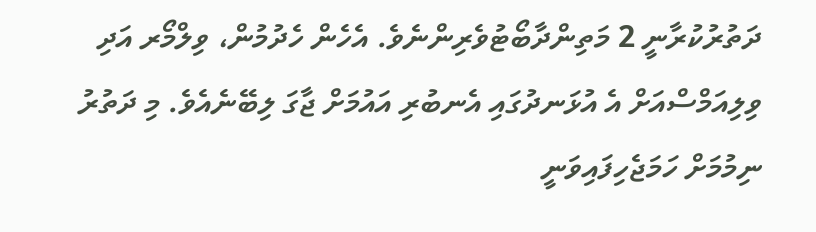ދަތުރުކުރާނީ 2 މަތިންދާބޯޓުވެރިންނެވެ. އެހެން ހެދުމުން، ވިލްމޯރ އަދި ވިލިއަމްސްއަށް އެ އުޅަނދުގައި އެނބުރި އައުމަށް ޖާގަ ލިބޭނެއެވެ. މި ދަތުރު ނިމުމަށް ހަމަޖެހިފައިވަނީ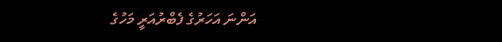އަންނަ އަހަރުގެ ފެބްރުއަރީ މަހުގެ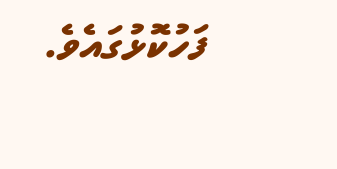ފަހުކޮޅުގައެވެ.